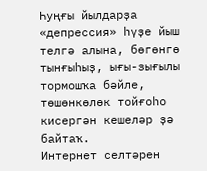Һуңғы йылдарҙа «депрессия» һүҙе йыш телгә алына, бөгөнгө тынғыһыҙ, ығы-зығылы тормошҡа бәйле, төшөнкөлөк тойғоһо кисергән кешеләр ҙә байтаҡ.
Интернет селтәрен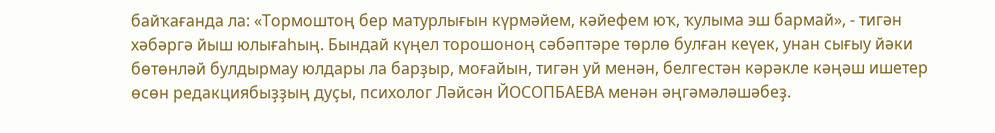байҡағанда ла: «Тормоштоң бер матурлығын күрмәйем, кәйефем юҡ, ҡулыма эш бармай», - тигән хәбәргә йыш юлығаһың. Бындай күңел торошоноң сәбәптәре төрлө булған кеүек, унан сығыу йәки бөтөнләй булдырмау юлдары ла барҙыр, моғайын, тигән уй менән, белгестән кәрәкле кәңәш ишетер өсөн редакциябыҙҙың дуҫы, психолог Ләйсән ЙОСОПБАЕВА менән әңгәмәләшәбеҙ.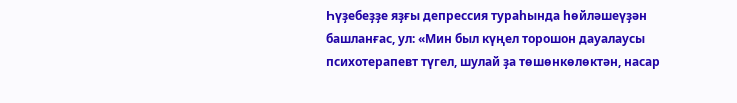Һүҙебеҙҙе яҙғы депрессия тураһында һөйләшеүҙән башланғас, ул: «Мин был күңел торошон дауалаусы психотерапевт түгел, шулай ҙа төшөнкөлөктән, насар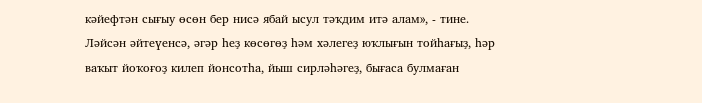кәйефтән сығыу өсөн бер нисә ябай ысул тәҡдим итә алам», - тине.
Ләйсән әйтеүенсә, әгәр һеҙ көсөгөҙ һәм хәлегеҙ юҡлығын тойһағыҙ, һәр ваҡыт йоҡоғоҙ килеп йонсотһа, йыш сирләһәгеҙ, бығаса булмаған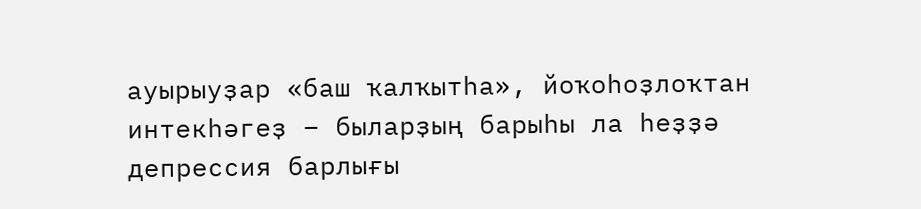ауырыуҙар «баш ҡалҡытһа», йоҡоһоҙлоҡтан интекһәгеҙ – быларҙың барыһы ла һеҙҙә депрессия барлығы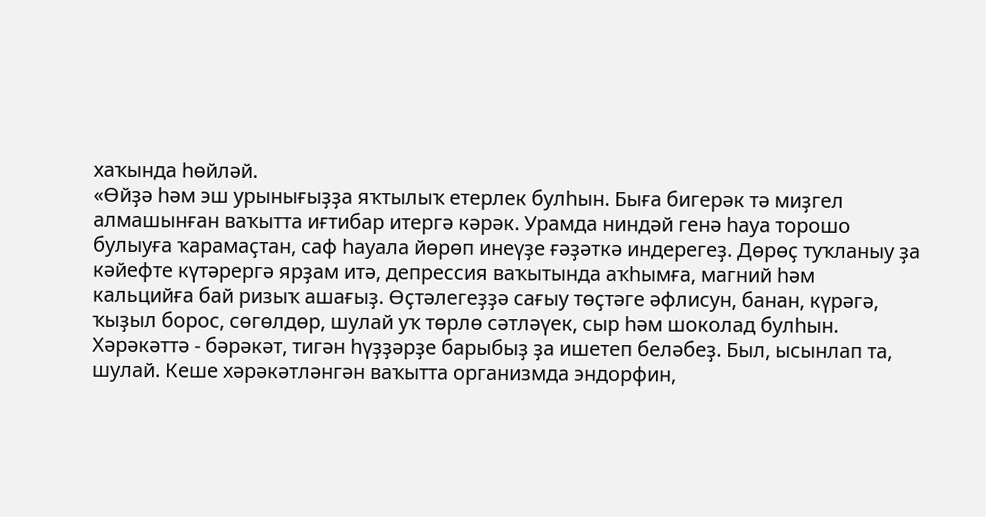хаҡында һөйләй.
«Өйҙә һәм эш урынығыҙҙа яҡтылыҡ етерлек булһын. Быға бигерәк тә миҙгел алмашынған ваҡытта иғтибар итергә кәрәк. Урамда ниндәй генә һауа торошо булыуға ҡарамаҫтан, саф һауала йөрөп инеүҙе ғәҙәткә индерегеҙ. Дөрөҫ туҡланыу ҙа кәйефте күтәрергә ярҙам итә, депрессия ваҡытында аҡһымға, магний һәм кальцийға бай ризыҡ ашағыҙ. Өҫтәлегеҙҙә сағыу төҫтәге әфлисун, банан, күрәгә, ҡыҙыл борос, сөгөлдөр, шулай уҡ төрлө сәтләүек, сыр һәм шоколад булһын.
Хәрәкәттә - бәрәкәт, тигән һүҙҙәрҙе барыбыҙ ҙа ишетеп беләбеҙ. Был, ысынлап та, шулай. Кеше хәрәкәтләнгән ваҡытта организмда эндорфин,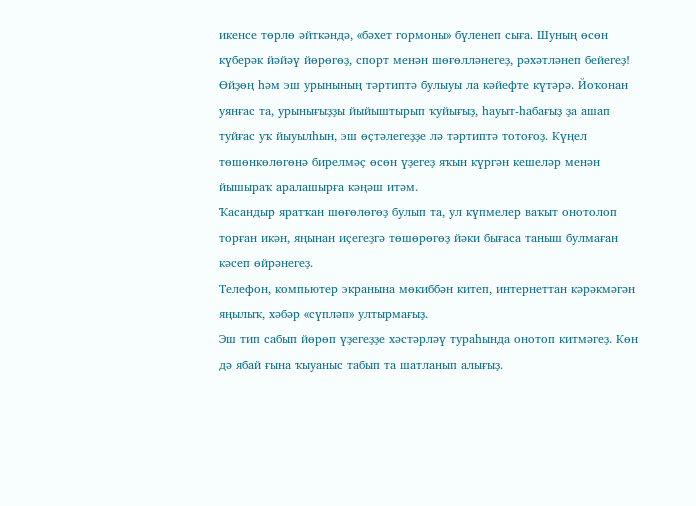икенсе төрлө әйткәндә, «бәхет гормоны» бүленеп сыға. Шуның өсөн күберәк йәйәү йөрөгөҙ, спорт менән шөғөлләнегеҙ, рәхәтләнеп бейегеҙ! Өйҙөң һәм эш урынының тәртиптә булыуы ла кәйефте күтәрә. Йоҡонан уянғас та, урынығыҙҙы йыйыштырып ҡуйығыҙ, һауыт-һабағыҙ ҙа ашап туйғас уҡ йыуылһын, эш өҫтәлегеҙҙе лә тәртиптә тотоғоҙ. Күңел төшөнкөлөгөнә бирелмәҫ өсөн үҙегеҙ яҡын күргән кешеләр менән йышыраҡ аралашырға кәңәш итәм.
Ҡасандыр яратҡан шөғөлөгөҙ булып та, ул күпмелер ваҡыт онотолоп торған икән, яңынан иҫегеҙгә төшөрөгөҙ йәки бығаса таныш булмаған кәсеп өйрәнегеҙ.
Телефон, компьютер экранына мөкиббән китеп, интернеттан кәрәкмәгән яңылыҡ, хәбәр «сүпләп» ултырмағыҙ.
Эш тип сабып йөрөп үҙегеҙҙе хәстәрләү тураһында онотоп китмәгеҙ. Көн дә ябай ғына ҡыуаныс табып та шатланып алығыҙ.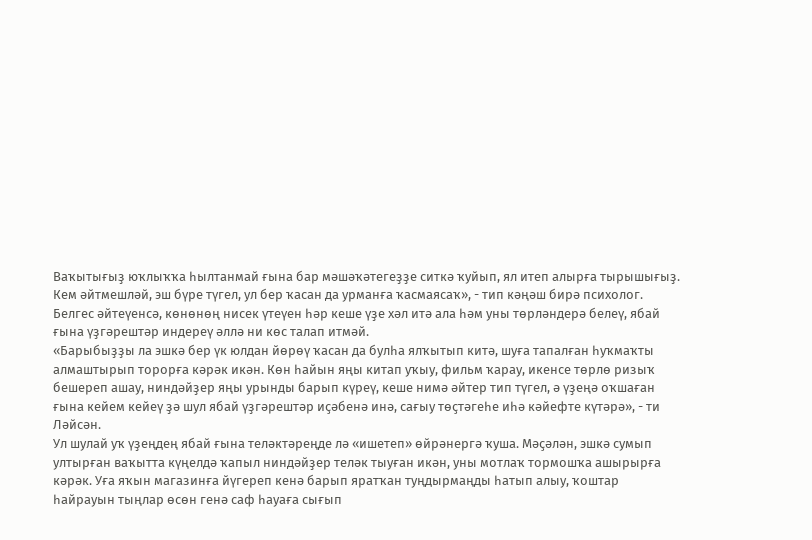Ваҡытығыҙ юҡлыҡҡа һылтанмай ғына бар мәшәҡәтегеҙҙе ситкә ҡуйып, ял итеп алырға тырышығыҙ. Кем әйтмешләй, эш бүре түгел, ул бер ҡасан да урманға ҡасмаясаҡ», - тип кәңәш бирә психолог.
Белгес әйтеүенсә, көнөнөң нисек үтеүен һәр кеше үҙе хәл итә ала һәм уны төрләндерә белеү, ябай ғына үҙгәрештәр индереү әллә ни көс талап итмәй.
«Барыбыҙҙы ла эшкә бер үк юлдан йөрөү ҡасан да булһа ялҡытып китә, шуға тапалған һуҡмаҡты алмаштырып торорға кәрәк икән. Көн һайын яңы китап уҡыу, фильм ҡарау, икенсе төрлө ризыҡ бешереп ашау, ниндәйҙер яңы урынды барып күреү, кеше нимә әйтер тип түгел, ә үҙеңә оҡшаған ғына кейем кейеү ҙә шул ябай үҙгәрештәр иҫәбенә инә, сағыу төҫтәгеһе иһә кәйефте күтәрә», - ти Ләйсән.
Ул шулай уҡ үҙеңдең ябай ғына теләктәреңде лә «ишетеп» өйрәнергә ҡуша. Мәҫәлән, эшкә сумып ултырған ваҡытта күңелдә ҡапыл ниндәйҙер теләк тыуған икән, уны мотлаҡ тормошҡа ашырырға кәрәк. Уға яҡын магазинға йүгереп кенә барып яратҡан туңдырмаңды һатып алыу, ҡоштар һайрауын тыңлар өсөн генә саф һауаға сығып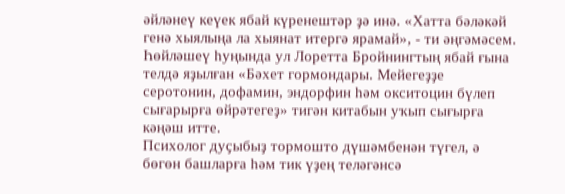әйләнеү кеүек ябай күренештәр ҙә инә. «Хатта бәләкәй генә хыялыңа ла хыянат итергә ярамай», - ти әңгәмәсем.
Һөйләшеү һуңында ул Лоретта Бройнингтың ябай ғына телдә яҙылған «Бәхет гормондары. Мейегеҙҙе серотонин, дофамин, эндорфин һәм окситоцин бүлеп сығарырға өйрәтегеҙ» тигән китабын уҡып сығырға кәңәш итте.
Психолог дуҫыбыҙ тормошто дүшәмбенән түгел, ә бөгөн башларға һәм тик үҙең теләгәнсә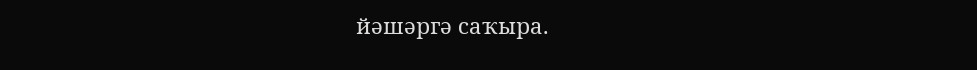йәшәргә саҡыра.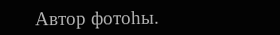Автор фотоһы.